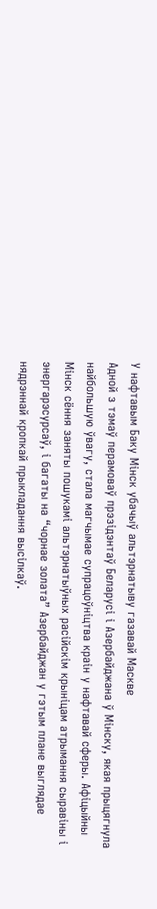У нафтавым Баку Мінск убачыў альтэрнатыву газавай Маскве
Адной з тэмаў перамоваў прэзідэнтаў Беларусі і Азербайджана ў Мінску, якая прыцягнула найбольшую ўвагу, стала магчымае супрацоўніцтва краін у нафтавай сферы. Афіцыйны Мінск сёння заняты пошукамі альтэрнатыўных расійскім крыніцам атрымання сыравіны і энергарэсурсаў, і багаты на “чорнае золата” Азербайджан у гэтым плане выглядае нядрэннай кропкай прыкладання высілкаў.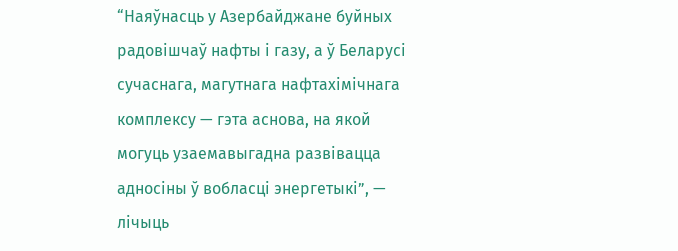“Наяўнасць у Азербайджане буйных радовішчаў нафты і газу, а ў Беларусі сучаснага, магутнага нафтахімічнага комплексу — гэта аснова, на якой могуць узаемавыгадна развівацца адносіны ў вобласці энергетыкі”, — лічыць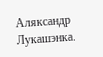Аляксандр Лукашэнка.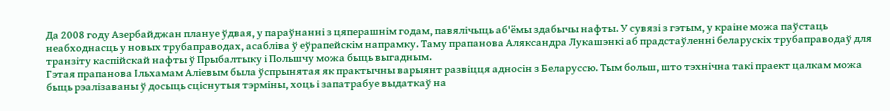Да 2008 году Азербайджан плануе ўдвая, у параўнанні з цяперашнім годам, павялічыць аб'ёмы здабычы нафты. У сувязі з гэтым, у краіне можа паўстаць неабходнасць у новых трубаправодах, асабліва ў еўрапейскім напрамку. Таму прапанова Аляксандра Лукашэнкі аб прадстаўленні беларускіх трубаправодаў для транзіту каспійскай нафты ў Прыбалтыку і Польшчу можа быць выгадным.
Гэтая прапанова Ільхамам Аліевым была ўспрынятая як практычны варыянт развіцця адносін з Беларуссю. Тым больш, што тэхнічна такі праект цалкам можа быць рэалізаваны ў досыць сціснутыя тэрміны, хоць і запатрабуе выдаткаў на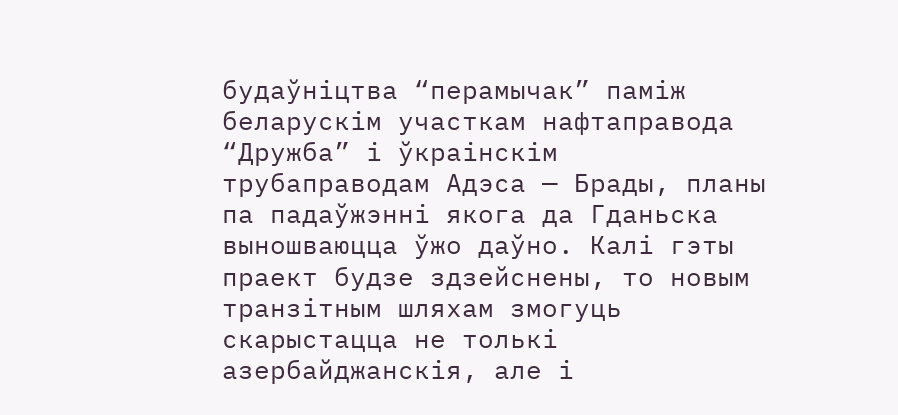будаўніцтва “перамычак” паміж беларускім участкам нафтаправода “Дружба” і ўкраінскім трубаправодам Адэса — Брады, планы па падаўжэнні якога да Гданьска выношваюцца ўжо даўно. Калі гэты праект будзе здзейснены, то новым транзітным шляхам змогуць скарыстацца не толькі азербайджанскія, але і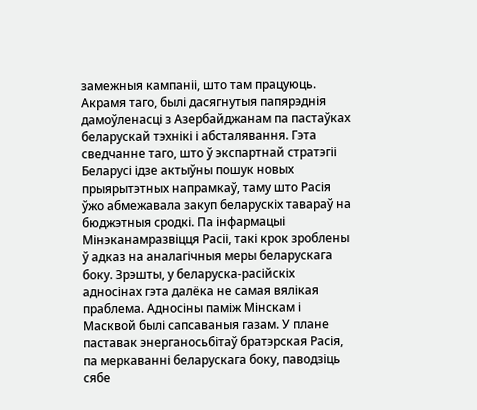замежныя кампаніі, што там працуюць.
Акрамя таго, былі дасягнутыя папярэднія дамоўленасці з Азербайджанам па пастаўках беларускай тэхнікі і абсталявання. Гэта сведчанне таго, што ў экспартнай стратэгіі Беларусі ідзе актыўны пошук новых прыярытэтных напрамкаў, таму што Расія ўжо абмежавала закуп беларускіх тавараў на бюджэтныя сродкі. Па інфармацыі Мінэканамразвіцця Расіі, такі крок зроблены ў адказ на аналагічныя меры беларускага боку. Зрэшты, у беларуска-расійскіх адносінах гэта далёка не самая вялікая праблема. Адносіны паміж Мінскам і Масквой былі сапсаваныя газам. У плане паставак энерганосьбітаў братэрская Расія, па меркаванні беларускага боку, паводзіць сябе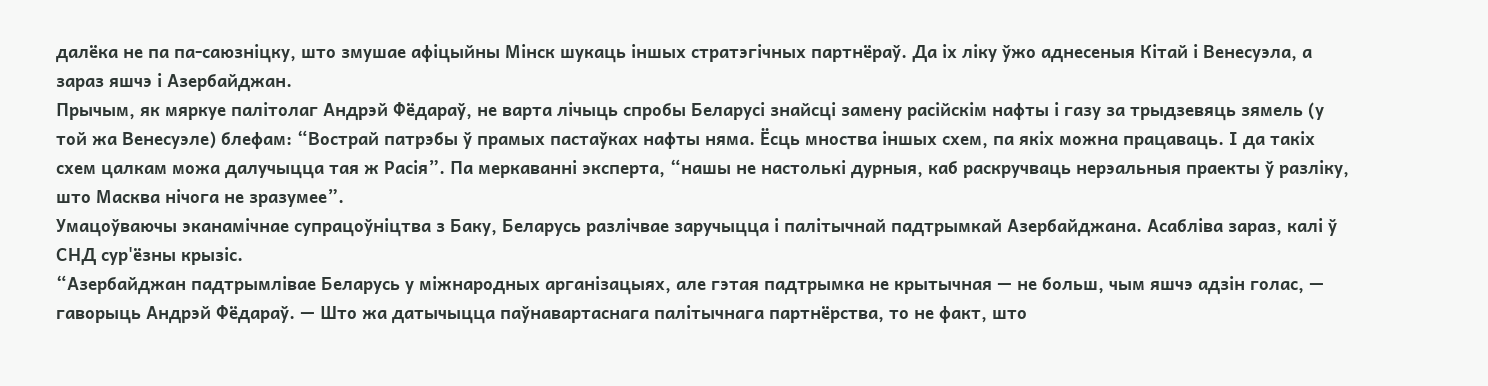далёка не па па-саюзніцку, што змушае афіцыйны Мінск шукаць іншых стратэгічных партнёраў. Да іх ліку ўжо аднесеныя Кітай і Венесуэла, а зараз яшчэ і Азербайджан.
Прычым, як мяркуе палітолаг Андрэй Фёдараў, не варта лічыць спробы Беларусі знайсці замену расійскім нафты і газу за трыдзевяць зямель (у той жа Венесуэле) блефам: “Вострай патрэбы ў прамых пастаўках нафты няма. Ёсць мноства іншых схем, па якіх можна працаваць. І да такіх схем цалкам можа далучыцца тая ж Расія”. Па меркаванні эксперта, “нашы не настолькі дурныя, каб раскручваць нерэальныя праекты ў разліку, што Масква нічога не зразумее”.
Умацоўваючы эканамічнае супрацоўніцтва з Баку, Беларусь разлічвае заручыцца і палітычнай падтрымкай Азербайджана. Асабліва зараз, калі ў СНД сур'ёзны крызіс.
“Азербайджан падтрымлівае Беларусь у міжнародных арганізацыях, але гэтая падтрымка не крытычная — не больш, чым яшчэ адзін голас, — гаворыць Андрэй Фёдараў. — Што жа датычыцца паўнавартаснага палітычнага партнёрства, то не факт, што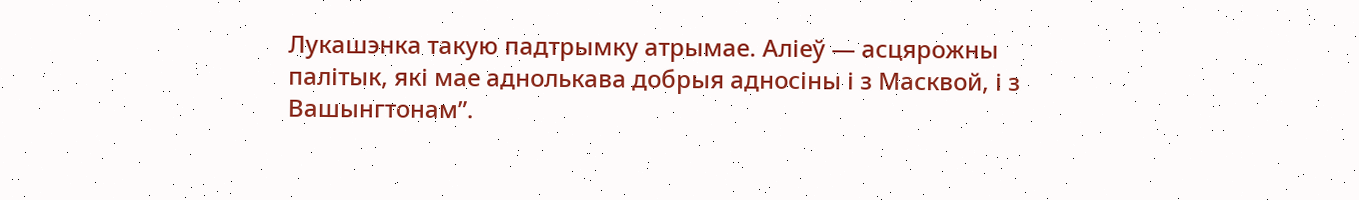Лукашэнка такую падтрымку атрымае. Аліеў — асцярожны палітык, які мае аднолькава добрыя адносіны і з Масквой, і з Вашынгтонам”.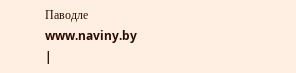Паводле www.naviny.by
|